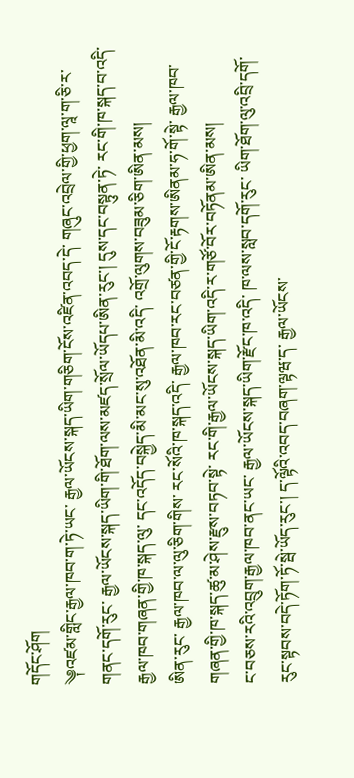གདོང་ཤོག
༆འཛམ་གླིང་རྒྱལ་ཁབ་ག་ཏེ་ཡང་ རྒྱལ་ཡོངས་སྐད་ཡིག་གཅིག་ངོས་འཛིན་འབད་དེ་ གཞུང་འབྲེལ་གྱི་ཕྱག་ལཱ་ག་ཅི་ར་གནང་དགོ་རུང་ རྒྱལ་ཡོངས་སྐད་ཡིག་གི་ཐོག་ལས་མཛད་སྲོལ་ཡོདཔ་ཨིན་རུང་། དུས་དང་བསྟུན་ཏེ་ རང་གི་ཁ་སྐད་བ་འདི་ རྒྱལ་ཁབ་གཞན་གྱི་ཁ་སྐད་ལུ་ དང་འདོད་བསྐྱེད་མི་མང་སུ་འཐོན་མི་འདི་ འགྲོ་ལུགས་བཟུམ་ཅིག་ཨིན་མས།
ཨིན་རུང་ རྒྱལ་ཁབ་ལ་ལུ་ཅིག་གིས་ རང་སོའི་ཁ་སྐད་འདི་ རྒྱལ་ཁབ་རང་བཙན་གྱི་ངོ་རྟགས་ཨིནམ་ཧ་གོ་སྟེ་ རྒྱལ་ཁབ་གཞན་གྱི་ཁ་སྐད་ཚུ་མ་ཤེས་རྫུས་བཏབ་སྟེ་ རང་གི་རྒྱལ་ཡོངས་སྐད་ཡིག་འདི་ར་གཙོ་བོར་བཏོནམ་ཨིན་མས།
ང་བཅས་རའི་འབྲུག་རྒྱལ་ཁབ་ནང་ཡང་ རྒྱལ་ཡོངས་སྐད་ཡིག་རྫོང་ཁ་འདི་ ཁ་ལས་སླབ་དགོ་རུང་ ཡིག་ཐོག་ལུ་འབྲི་དགོ་རུང་སྟབས་བདེ་ཏོག་ཏོ་སྦེ་ཡོད་རུང་། ད་ལྟོའི་འབད་བཞག་ལྟཝ་ད་ རྒྱལ་ཡོངས་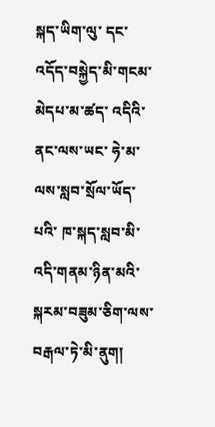སྐད་ཡིག་ལུ་ དང་འདོད་བསྐྱེད་མི་གངམ་མེདཔ་མ་ཚད་ འདིའི་ནང་ལས་ཡང་ ཧེ་མ་ལས་སླབ་སྲོལ་ཡོད་པའི་ ཁ་སྐད་སླབ་མི་འདི་གནམ་ཉིན་མའི་སྐརམ་བཟུམ་ཅིག་ལས་བརྒལ་ཏེ་མི་ནུག།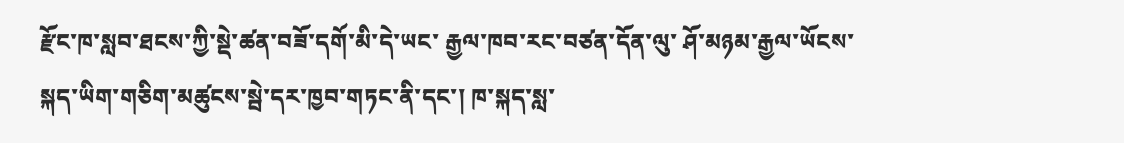རྫོང་ཁ་སླབ་ཐངས་ཀྱི་སྡེ་ཚན་བཟོ་དགོ་མི་དེ་ཡང་ རྒྱལ་ཁབ་རང་བཙན་དོན་ལུ་ ཤོ་མཉམ་རྒྱལ་ཡོངས་སྐད་ཡིག་གཅིག་མཚུངས་སྦེ་དར་ཁྱབ་གཏང་ནི་དང་། ཁ་སྐད་སླ་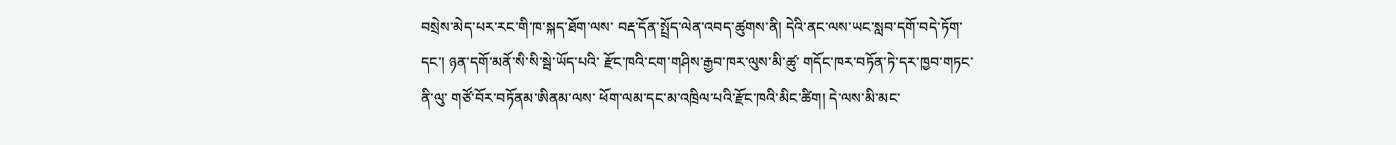བསྲེས་མེད་པར་རང་གི་ཁ་སྐད་ཐོག་ལས་ བརྡ་དོན་སྤྲོད་ལེན་འབད་ཚུགས་ནི། དེའི་ནང་ལས་ཡང་སླབ་དགོ་བདེ་ཏོག་དང་། ཉན་དགོ་མནོ་སི་སི་སྦེ་ཡོད་པའི་ རྫོང་ཁའི་ངག་གཤིས་རྒྱབ་ཁར་ལུས་མི་ཚུ་ གདོང་ཁར་བཏོན་ཏེ་དར་ཁྱབ་གཏང་ནི་ལུ་ གཙོ་བོར་བཏོནམ་ཨིནམ་ལས་ ཕོག་ལམ་དང་མ་འཁྲིལ་པའི་རྫོང་ཁའི་མིང་ཚིག། དེ་ལས་མི་མང་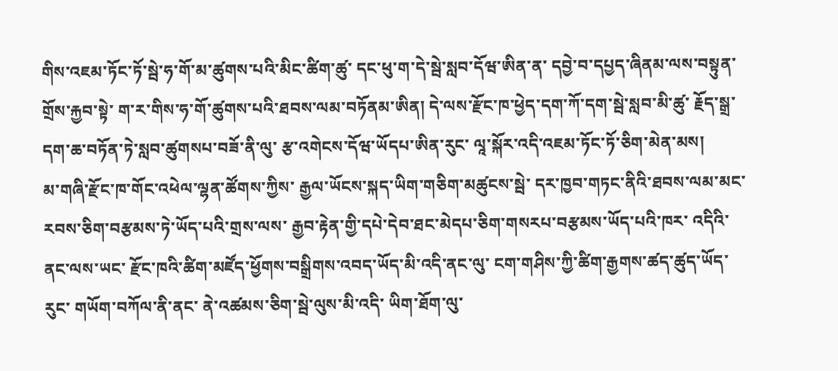གིས་འཇམ་ཏོང་ཏོ་སྦེ་ཧ་གོ་མ་ཚུགས་པའི་མིང་ཚིག་ཚུ་ དང་ཕུ་ག་དེ་སྦེ་སླབ་དོཝ་ཨིན་ན་ དབྱེ་བ་དཔྱད་ཞིནམ་ལས་བསྟུན་གྲོས་རྐྱབ་སྟེ་ ག་ར་གིས་ཧ་གོ་ཚུགས་པའི་ཐབས་ལམ་བཏོནམ་ཨིན། དེ་ལས་རྫོང་ཁ་ཕྱེད་དག་ཀོ་དག་སྦེ་སླབ་མི་ཚུ་ རྗོད་སྒྲ་དག་ཆ་བཏོན་ཏེ་སླབ་ཚུགསཔ་བཟོ་ནི་ལུ་ རྩ་འགེངས་དོཝ་ཡོདཔ་ཨིན་རུང་ ལཱ་སྐོར་འདི་འཇམ་ཏོང་ཏོ་ཅིག་མེན་མས།
མ་གཞི་རྫོང་ཁ་གོང་འཕེལ་ལྷན་ཚོགས་ཀྱིས་ རྒྱལ་ཡོངས་སྐད་ཡིག་གཅིག་མཚུངས་སྦེ་ དར་ཁྱབ་གཏང་ནིའི་ཐབས་ལམ་མང་རབས་ཅིག་བརྩམས་ཏེ་ཡོད་པའི་གྲས་ལས་ རྒྱབ་རྟེན་གྱི་དཔེ་དེབ་ཐང་མེདཔ་ཅིག་གསརཔ་བརྩམས་ཡོད་པའི་ཁར་ འདིའི་ནང་ལས་ཡང་ རྫོང་ཁའི་ཚིག་མཛོད་ཕྱོགས་བསྒྲིགས་འབད་ཡོད་མི་འདི་ནང་ལུ་ ངག་གཤིས་ཀྱི་ཚིག་རྒྱགས་ཚད་ཚུད་ཡོད་རུང་ གཡོག་བཀོལ་ནི་ནང་ ནེ་འཚམས་ཅིག་སྦེ་ལུས་མི་འདི་ ཡིག་ཐོག་ལུ་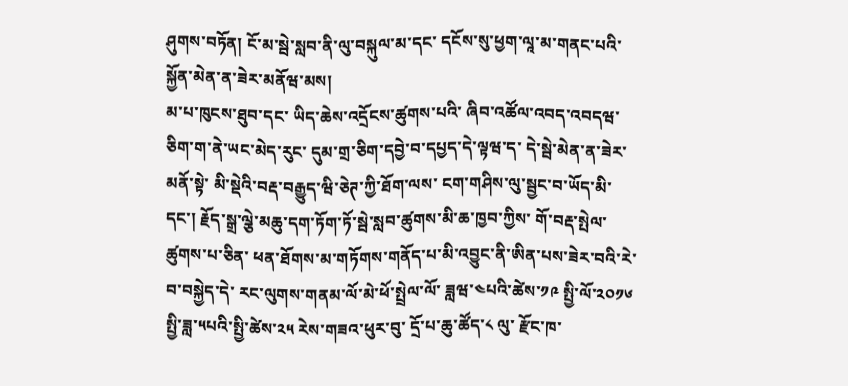ཤུགས་བཏོན། ངོ་མ་སྦེ་སླབ་ནི་ལུ་བསྐུལ་མ་དང་ དངོས་སུ་ཕྱག་ལཱ་མ་གནང་པའི་སྐྱོན་མེན་ན་ཟེར་མནོཝ་མས།
མ་པ་ཁུངས་ཐུབ་དང་ ཡིད་ཆེས་འདྲོངས་ཚུགས་པའི་ ཞིབ་འཚོལ་འབད་འབདཝ་ཅིག་ག་ནེ་ཡང་མེད་རུང་ དུམ་གྲ་ཅིག་དབྱེ་བ་དཔྱད་དེ་ལྟཝ་ད་ དེ་སྦེ་མེན་ན་ཟེར་མནོ་སྟེ་ མི་སྡེའི་བརྡ་བརྒྱུད་ཝི་ཅེཊ་ཀྱི་ཐོག་ལས་ ངག་གཤིས་ལུ་སྦྱང་བ་ཡོད་མི་དང་། རྗོད་སྒྲ་ལྕེ་མཆུ་དག་ཏོག་ཏོ་སྦེ་སླབ་ཚུགས་མི་ཆ་ཁྱབ་ཀྱིས་ གོ་བརྡ་སྤེལ་ཚུགས་པ་ཅིན་ ཕན་ཐོགས་མ་གཏོགས་གནོད་པ་མི་འབྱུང་ནི་ཨིན་པས་ཟེར་བའི་རེ་བ་བསྐྱེད་དེ་ རང་ལུགས་གནམ་ལོ་མེ་ཕོ་སྤྲེལ་ལོ་ ཟླཝ་༤པའི་ཚེས་༡༩ སྤྱི་ལོ་༢༠༡༦ སྤྱི་ཟླ་༥པའི་སྤྱི་ཚེས་༢༥ རེས་གཟའ་ཕུར་བུ་ དྲོ་པ་ཆུ་ཚོད་༨ ལུ་ རྫོང་ཁ་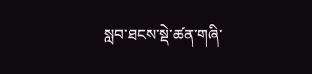སླབ་ཐངས་སྡེ་ཚན་གཞི་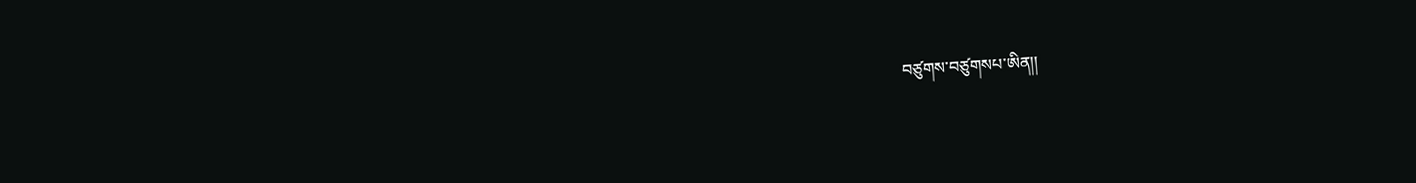བཙུགས་བཙུགསཔ་ཨིན།།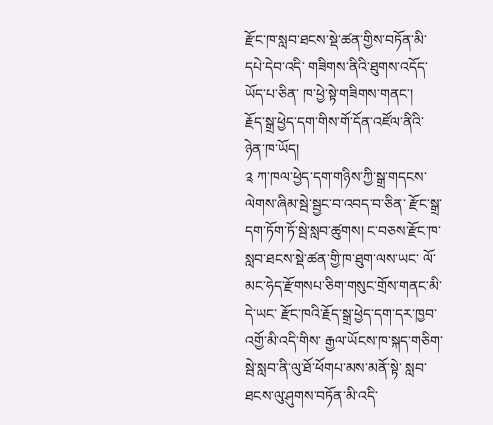རྫོང་ཁ་སླབ་ཐངས་སྡེ་ཚན་གྱིས་བཏོན་མི་དཔེ་དེབ་འདི་ གཟིགས་ནིའི་ཐུགས་འདོད་ཡོད་པ་ཅིན་ ཁ་ཕྱེ་སྟེ་གཟིགས་གནང་།
རྗོད་སྒྲ་ཕྱེད་དག་གིས་གོ་དོན་འཛོལ་ནིའི་ཉེན་ཁ་ཡོད།
༉ ཀ་ཁལ་ཕྱེད་དག་གཉིས་ཀྱི་སྒྲ་གདངས་ལེགས་ཞིམ་སྦེ་སྦྱང་བ་འབད་བ་ཅིན་ རྫོང་སྒྲ་དག་ཏོག་ཏོ་སྦེ་སླབ་ཚུགས། ང་བཅས་རྫོང་ཁ་སླབ་ཐངས་སྡེ་ཚན་གྱི་ཁ་ཐུག་ལས་ཡང་ ལོ་མང་ཧེད་རྫོགསཔ་ཅིག་གསུང་གྲོས་གནང་མི་དེ་ཡང་ རྫོང་ཁའི་རྗོད་སྒྲ་ཕྱེད་དག་དར་ཁྱབ་འགྱོ་མི་འདི་གིས་ རྒྱལ་ཡོངས་ཁ་སྐད་གཅིག་སྦེ་སླབ་ནི་ལུ་ཐོ་ཕོགཔ་མས་མནོ་སྟེ་ སླབ་ཐངས་ལུ་ཤུགས་བཏོན་མི་འདི་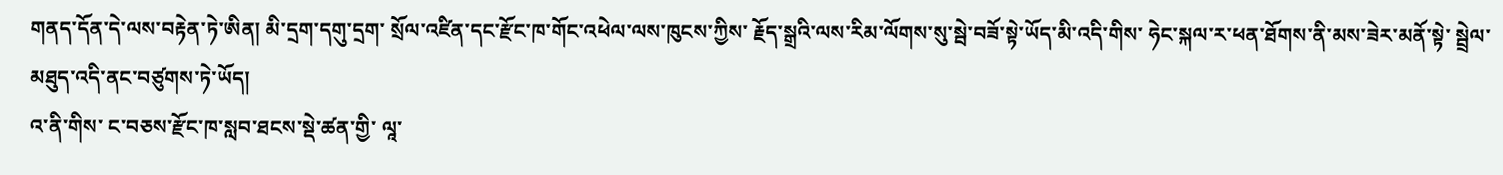གནད་དོན་དེ་ལས་བརྟེན་ཏེ་ཨིན། མི་དྲག་དགུ་དྲག་ སྲོལ་འཛིན་དང་རྫོང་ཁ་གོང་འཕེལ་ལས་ཁུངས་ཀྱིས་ རྗོད་སྒྲའི་ལས་རིམ་ལོགས་སུ་སྦེ་བཟོ་སྟེ་ཡོད་མི་འདི་གིས་ ཧེང་སྐལ་ར་ཕན་ཐོགས་ནི་མས་ཟེར་མནོ་སྟེ་ སྦྲེལ་མཐུད་འདི་ནང་བཙུགས་ཏེ་ཡོད།
འ་ནི་གིས་ ང་བཅས་རྫོང་ཁ་སླབ་ཐངས་སྡེ་ཚན་གྱི་ ལཱ་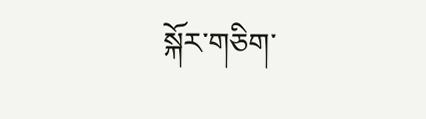སྐོར་གཅིག་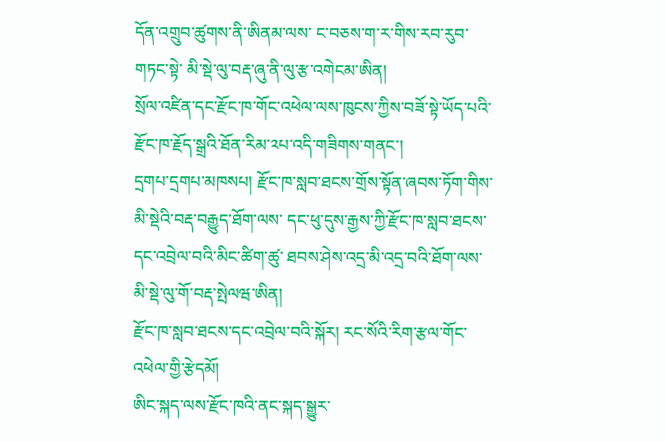དོན་འགྲུབ་ཚུགས་ནི་ཨིནམ་ལས་ ང་བཅས་ག་ར་གིས་རབ་རུབ་གཏང་སྟེ་ མི་སྡེ་ལུ་བརྡ་ཞུ་ནི་ལུ་རྩ་འགེངམ་ཨིན།
སྲོལ་འཛིན་དང་རྫོང་ཁ་གོང་འཕེལ་ལས་ཁུངས་ཀྱིས་བཟོ་སྟེ་ཡོད་པའི་ རྫོང་ཁ་རྗོད་སྒྲའི་ཐོན་རིམ་༢པ་འདི་གཟིགས་གནང་།
དྲགཔ་དྲགཔ་མཁསཔ། རྫོང་ཁ་སླབ་ཐངས་གྲོས་སྟོན་ཞབས་ཏོག་གིས་ མི་སྡེའི་བརྡ་བརྒྱུད་ཐོག་ལས་ དང་ཕུ་དུས་རྒྱས་ཀྱི་རྫོང་ཁ་སླབ་ཐངས་དང་འབྲེལ་བའི་མིང་ཚིག་ཚུ་ ཐབས་ཤེས་འདྲ་མི་འདྲ་བའི་ཐོག་ལས་ མི་སྡེ་ལུ་གོ་བརྡ་སྤེལཝ་ཨིན།
རྫོང་ཁ་སླབ་ཐངས་དང་འབྲེལ་བའི་སྐོར། རང་སོའི་རིག་རྩལ་གོང་འཕེལ་གྱི་རྩེདམོ།
ཨིང་སྐད་ལས་རྫོང་ཁའི་ནང་སྐད་སྒྱུར་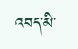འབད་མི་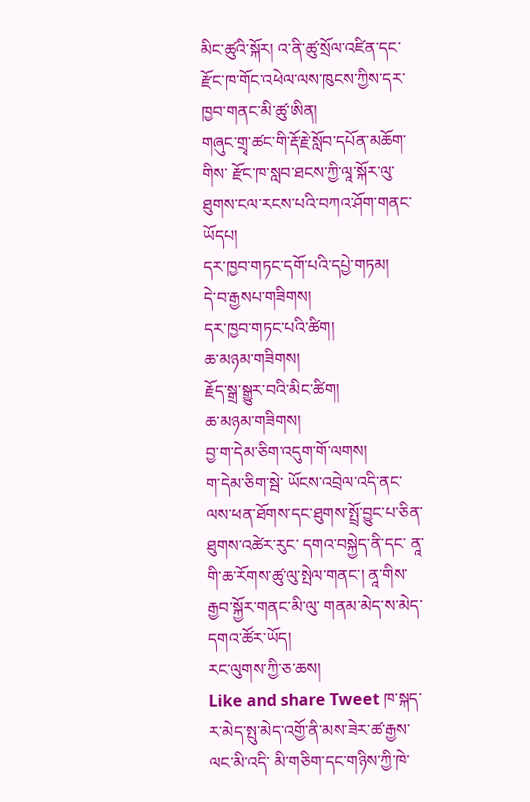མིང་ཚུའི་སྐོར། འ་ནི་ཚུ་སྲོལ་འཛིན་དང་རྫོང་ཁ་གོང་འཕེལ་ལས་ཁུངས་ཀྱིས་དར་ཁྱབ་གནང་མི་ཚུ་ཨིན།
གཞུང་གྲྭ་ཚང་གི་རྡོ་རྗེ་སློབ་དཔོན་མཆོག་གིས་ རྫོང་ཁ་སླབ་ཐངས་ཀྱི་ལཱ་སྐོར་ལུ་ཐུགས་ངལ་རངས་པའི་བཀའ་ཤོག་གནང་ཡོདཔ།
དར་ཁྱབ་གཏང་དགོ་པའི་དཔྱེ་གཏམ།
དེ་བ་རྒྱསཔ་གཟིགས།
དར་ཁྱབ་གཏང་པའི་ཚིག།
ཆ་མཉམ་གཟིགས།
རྗོད་སྒྲ་སྒྱུར་བའི་མིང་ཚིག།
ཆ་མཉམ་གཟིགས།
བྱ་ག་དེམ་ཅིག་འདུག་གོ་ལགས།
ག་དེམ་ཅིག་སྦེ་ ཡོངས་འབྲེལ་འདི་ནང་ལས་ཕན་ཐོགས་དང་ཐུགས་སྤྲོ་བྱུང་པ་ཅིན་ ཐུགས་འཚེར་རུང་ དགའ་བསྐྱེད་ནི་དང་ ནཱ་གི་ཆ་རོགས་ཚུ་ལུ་སྤེལ་གནང་། ནཱ་གིས་རྒྱབ་སྐྱོར་གནང་མི་ལུ་ གནམ་མེད་ས་མེད་དགའ་ཚོར་ཡོད།
རང་ལུགས་ཀྱི་ཅ་ཆས།
Like and share Tweet ཁ་སྐད་ར་མེད་སྤུ་མེད་འགྱོ་ནི་མས་ཟེར་ཚ་རྒྱས་ལང་མི་འདི་ མི་གཅིག་དང་གཉིས་ཀྱི་ཁེ་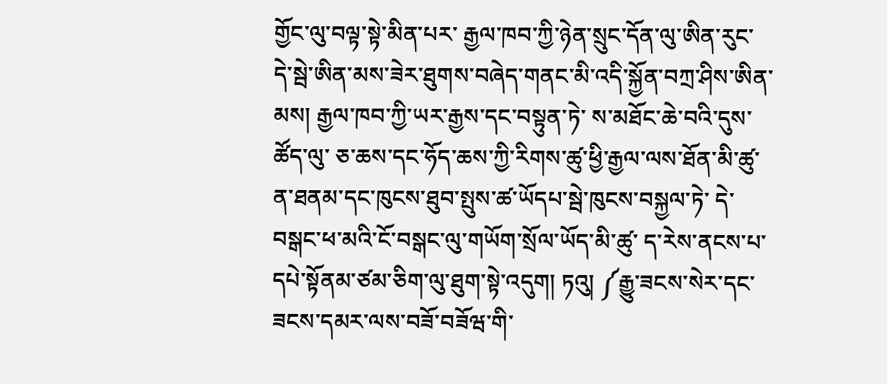གྱོང་ལུ་བལྟ་སྟེ་མིན་པར་ རྒྱལ་ཁབ་ཀྱི་ཉེན་སྲུང་དོན་ལུ་ཨིན་རུང་ དེ་སྦེ་ཨིན་མས་ཟེར་ཐུགས་བཞེད་གནང་མི་འདི་སྐྱོན་བཀྲ་ཤིས་ཨིན་མས། རྒྱལ་ཁབ་ཀྱི་ཡར་རྒྱས་དང་བསྟུན་ཏེ་ ས་མཐོང་ཆེ་བའི་དུས་ཚོད་ལུ་ ཅ་ཆས་དང་ཧོད་ཆས་ཀྱི་རིགས་ཚུ་ཕྱི་རྒྱལ་ལས་ཐོན་མི་ཚུ་ན་ཐནམ་དང་ཁུངས་ཐུབ་སྤུས་ཚ་ཡོདཔ་སྦེ་ཁུངས་བསྐྱལ་ཏེ་ དེ་བསྒང་ཕ་མའི་ངོ་བསྒང་ལུ་གཡོག་སྲོལ་ཡོད་མི་ཚུ་ ད་རེས་ནངས་པ་དཔེ་སྟོནམ་ཙམ་ཅིག་ལུ་ཐུག་སྟེ་འདུག། ཏའུ། ༼རྒྱུ་ཟངས་སེར་དང་ ཟངས་དམར་ལས་བཟོ་བཟོཝ་གི་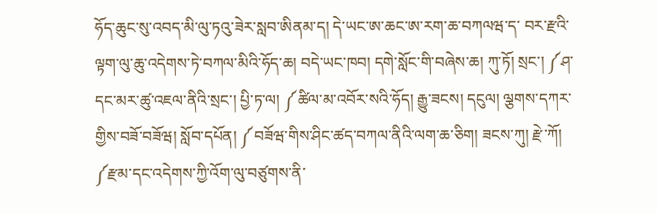ཧོད་ཆུང་སུ་འབད་མི་ལུ་ཏའུ་ཟེར་སླབ་ཨིནམ་ད། དེ་ཡང་ཨ་ཆང་ཨ་རག་ཆ་བཀལཝ་ད་ བར་རྫའི་ལྟག་ལུ་ཆུ་འདེགས་ཏེ་བཀལ་མིའི་ཧོད་ཆ། བདེ་ཡང་ཁབ། དགེ་སློང་གི་བཞེས་ཆ། ཀུ་ཏོ། སྲང་། ༼ཤ་དང་མར་ཚུ་འཇལ་ནིའི་སྲང་། པྱི་ཏ་ལ། ༼ཚིལ་མ་འབོར་སའི་ཧོད། རྒྱུ་ཟངས། དངུལ། ལྕགས་དཀར་གྱིས་བཟོ་བཟོཝ། སློབ་དཔོན། ༼བཟོཝ་གིས་ཤིང་ཚད་བཀལ་ནིའི་ལག་ཆ་ཅིག། ཟངས་ཀུ། རྫེ་ཀོ། ༼རྫམ་དང་འདེགས་ཀྱི་འོག་ལུ་བཙུགས་ནི་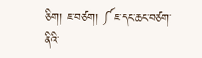ཅིག། ཇ་བཙག། ༼ཇ་དང་ཆང་བཙག་ནིའི་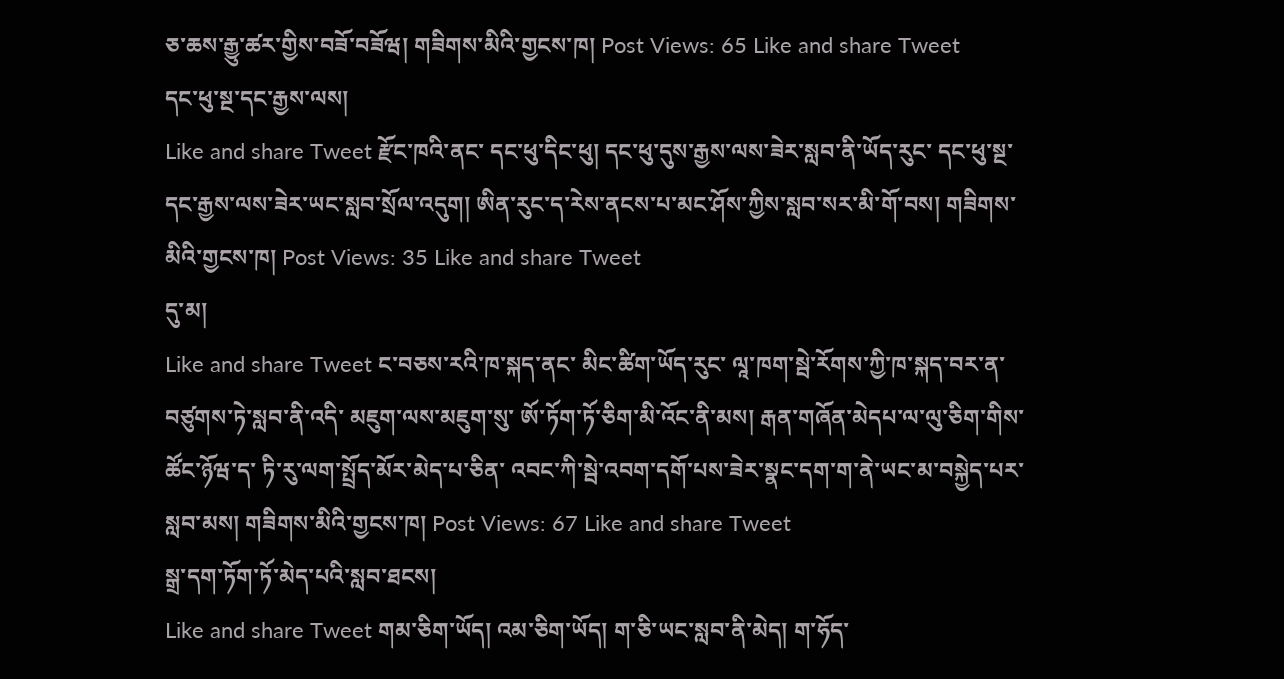ཅ་ཆས་རྒྱུ་ཚར་གྱིས་བཟོ་བཟོཝ། གཟིགས་མིའི་གྱངས་ཁ། Post Views: 65 Like and share Tweet
དང་ཕུ་སྔ་དང་རྒྱས་ལས།
Like and share Tweet རྫོང་ཁའི་ནང་ དང་ཕུ་དིང་ཕུ། དང་ཕུ་དུས་རྒྱས་ལས་ཟེར་སླབ་ནི་ཡོད་རུང་ དང་ཕུ་སྔ་དང་རྒྱས་ལས་ཟེར་ཡང་སླབ་སྲོལ་འདུག། ཨིན་རུང་ད་རེས་ནངས་པ་མང་ཤོས་ཀྱིས་སླབ་སར་མི་གོ་བས། གཟིགས་མིའི་གྱངས་ཁ། Post Views: 35 Like and share Tweet
དུ་མ།
Like and share Tweet ང་བཅས་རའི་ཁ་སྐད་ནང་ མིང་ཚིག་ཡོད་རུང་ ལཱ་ཁག་སྦེ་རོགས་ཀྱི་ཁ་སྐད་བར་ན་བཙུགས་ཏེ་སླབ་ནི་འདི་ མཇུག་ལས་མཇུག་སུ་ ཨོ་ཏོག་ཏོ་ཅིག་མི་འོང་ནི་མས། རྒན་གཞོན་མེདཔ་ལ་ལུ་ཅིག་གིས་ ཚོང་ཉོཝ་ད་ ཏི་རུ་ལག་སྤྲོད་མོར་མེད་པ་ཅིན་ འབང་ཀི་སྦེ་འབག་དགོ་པས་ཟེར་སྣང་དག་ག་ནེ་ཡང་མ་བསྐྱེད་པར་སླབ་མས། གཟིགས་མིའི་གྱངས་ཁ། Post Views: 67 Like and share Tweet
སྒྲ་དག་ཏོག་ཏོ་མེད་པའི་སླབ་ཐངས།
Like and share Tweet གམ་ཅིག་ཡོད། འམ་ཅིག་ཡོད། ག་ཅི་ཡང་སླབ་ནི་མེད། ག་ཧོད་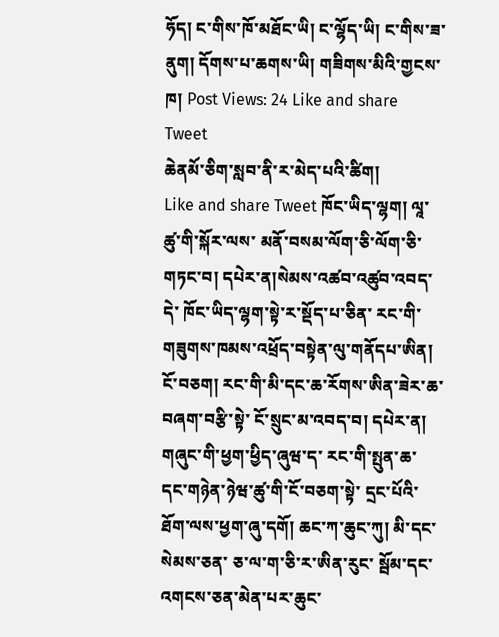ཧོད། ང་གིས་ཁོ་མཐོང་ཡི། ང་ལྷོད་ཡི། ང་གིས་ཟ་ནུག། དོགས་པ་ཆགས་ཡི། གཟིགས་མིའི་གྱངས་ཁ། Post Views: 24 Like and share Tweet
ཆེནམོ་ཅིག་སླབ་ནི་ར་མེད་པའི་ཚིག།
Like and share Tweet ཁོང་ཡིད་ལྷག། ལཱ་ཚུ་གི་སྐོར་ལས་ མནོ་བསམ་ལོག་ཅི་ལོག་ཅི་གཏང་བ། དཔེར་ན།སེམས་འཚབ་འཚུབ་འབད་དེ་ ཁོང་ཡིད་ལྷག་སྟེ་ར་སྡོད་པ་ཅིན་ རང་གི་གཟུགས་ཁམས་འཕྲོད་བསྟེན་ལུ་གནོདཔ་ཨིན། ངོ་བཅག། རང་གི་མི་དང་ཆ་རོགས་ཨིན་ཟེར་ཆ་བཞག་བརྩི་སྟེ་ ངོ་སྲུང་མ་འབད་བ། དཔེར་ན། གཞུང་གི་ཕྱག་ཕྱིད་ཞུཝ་ད་ རང་གི་སྤུན་ཆ་དང་གཉེན་ཉེཝ་ཚུ་གི་ངོ་བཅག་སྟེ་ དྲང་པོའི་ཐོག་ལས་ཕྱག་ཞུ་དགོ། ཆང་ཀ་ཆུང་ཀུ། མི་དང་སེམས་ཅན་ ཅ་ལ་ག་ཅི་ར་ཨིན་རུང་ སྦོམ་དང་འགངས་ཅན་མེན་པར་ཆུང་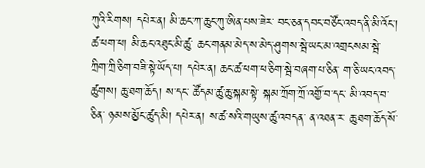ཀུའི་རིགས། དཔེར་ན། མི་ཆང་ཀ་ཆུང་ཀུ་ཨིན་པས་ཟེར་ བང་ཅན་དབང་བཙོང་འབད་ནི་མི་འོང་། ཚ་ཕག་ཕ། མི་ཆང་འཐུང་མི་ཚུ་ ཆང་གནམ་མེད་ས་མེད་ཤུགས་སྦེ་ཡང་མ་འགྲངསམ་སྦེ་ ཀྲིག་ཀྲི་ཅིག་བཟི་སྟེ་ཡོད་པ། དཔེར་ན། ཆང་ཚ་ཕག་ཕ་ཅིག་སྦེ་བཞག་པ་ཅིན་ ག་ཅི་ཡང་འབད་ཚུགས། ཆུ་ཐག་ཆོད། ས་དང་ ཚོདམ་ཚུ་ཆུ་སྐམ་སྟེ་ སྐམ་ཀྲོག་ཀྲོ་འགྱོ་བ་དང་ མི་འབད་བ་ཅིན་ ཉམས་མྱོང་ཚུད་མི། དཔེར་ན། ས་ཚ་སའི་གཡུས་ཚུ་འབདན་ ན་འཐན་ར་ ཆུ་ཐག་ཆོད་སོ་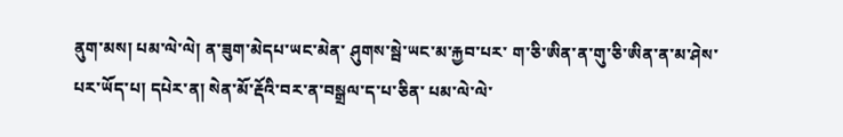ནུག་མས། པམ་ལེ་ལེ། ན་ཟུག་མེདཔ་ཡང་མེན་ ཤུགས་སྦེ་ཡང་མ་རྐྱབ་པར་ ག་ཅི་ཨིན་ན་གུ་ཅི་ཨིན་ན་མ་ཤེས་པར་ཡོད་པ། དཔེར་ན། སེན་མོ་རྡོའི་བར་ན་བསྒྲལ་ད་པ་ཅིན་ པམ་ལེ་ལེ་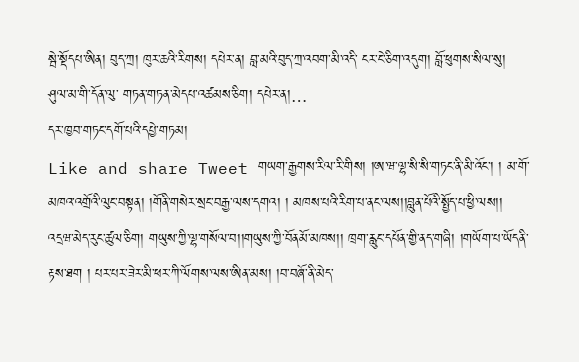སྦེ་སྡོདཔ་ཨིན། བུད་ཀྲ། ཁུར་ཆའི་རིགས། དཔེར་ན། བླ་མའི་བུད་ཀྲ་འབག་མི་འདི་ ངར་ངེ་ཅིག་འདུག། བློ་ཕུགས་སིལ་སུ། ཤུལ་མ་གི་དོན་ལུ་ གཏན་གཏན་མེདཔ་འཚམས་ཅིག། དཔེར་ན།…
དར་ཁྱབ་གཏང་དགོ་པའི་དཔྱེ་གཏམ།
Like and share Tweet གཡག་རྒྱགས་རིལ་རི་གིས། །ཨ་ཝ་ལྷ་སི་སི་གཏང་ནི་མི་འོང་། ། མ་གོ་མཁའ་འགྲོའི་ལུང་བསྟན། །གོནི་གསེར་སྲང་བརྒྱ་ལས་དགའ། ། མཁས་པའི་རིག་པ་ནང་ལས།།བླུན་པོའི་སྤྱོད་པ་ཕྱི་ལས།། འདྲཝ་མེད་རུང་ཚུལ་ཅིག། གཡུས་ཀྱི་ལྷ་གསོལ་བ།།གཡུས་ཀྱི་བོནམོ་མཁས།། ཁྲག་རླུང་དཔོན་གྱི་ནད་གཞི། །གཡོག་པ་ཡོདནི་རྟས་ཐག ། པར་པར་ཟེར་མི་ཕར་ཀི་ལོགས་ལས་ཨིན་མས། །བ་བཞོ་ནི་མེད་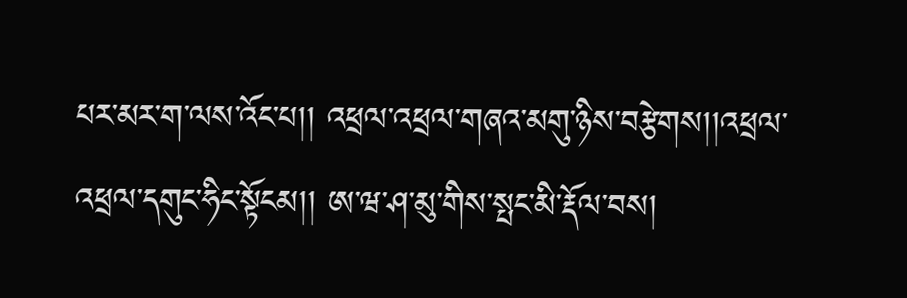པར་མར་ག་ལས་འོང་པ།། འཕྲལ་འཕྲལ་གཞའ་མགུ་ཉིས་བརྩེགས།།འཕྲལ་འཕྲལ་དགུང་ཧིང་སྟོངམ།། ཨ་ཝ་ཤ་མུ་གིས་སྤང་མི་རྡོལ་བས།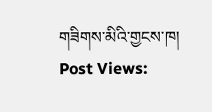གཟིགས་མིའི་གྱངས་ཁ། Post Views: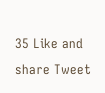35 Like and share Tweet